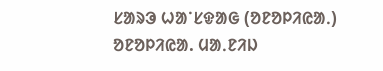ᱥᱟᱨᱳ ᱦᱟᱸᱥᱫᱟᱜ (ᱚᱱᱚᱞᱤᱭᱟᱹ)
ᱚᱱᱚᱞᱤᱭᱟ. ᱢᱟᱹᱱᱤᱡ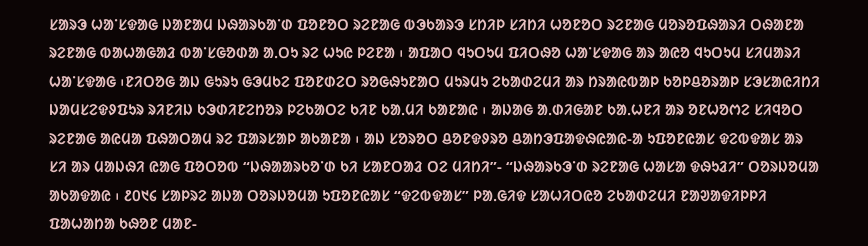ᱥᱟᱨᱳ ᱦᱟᱸᱥᱫᱟᱜ ᱡᱟᱱᱟᱢ ᱡᱷᱟᱨᱠᱟᱸᱰ ᱯᱚᱱᱚᱛ ᱨᱮᱱᱟᱜ ᱵᱳᱠᱟᱨᱳ ᱥᱴᱤᱞ ᱥᱤᱴᱤ ᱦᱚᱱᱚᱛ ᱨᱮᱱᱟᱜ ᱢᱚᱨᱚᱯᱷᱟᱨᱤ ᱛᱷᱟᱱᱟ ᱨᱮᱱᱟᱜ ᱵᱟᱦᱟᱜᱟᱲ ᱵᱟᱸᱥᱜᱚᱰᱟ ᱟᱹᱛᱩ ᱨᱮ ᱦᱩᱭ ᱞᱮᱱᱟ ᱾ ᱟᱯᱟᱛ ᱧᱩᱛᱩᱢ ᱯᱤᱛᱷᱚ ᱦᱟᱸᱥᱫᱟᱜ ᱟᱨ ᱟᱭᱚ ᱧᱩᱛᱩᱢ ᱥᱤᱢᱟᱨᱤ ᱦᱟᱸᱥᱫᱟᱜ ᱾ᱱᱤᱛᱚᱜ ᱟᱡ ᱜᱩᱨᱩ ᱜᱳᱢᱠᱮ ᱯᱚᱱᱰᱮᱛ ᱨᱚᱜᱷᱩᱱᱟᱛ ᱢᱩᱨᱢᱩ ᱮᱠᱟᱰᱮᱢᱤ ᱟᱨ ᱴᱨᱟᱭᱵᱟᱞ ᱠᱚᱞᱪᱚᱨᱟᱞ ᱥᱳᱥᱟᱭᱤᱴᱤ ᱡᱟᱢᱥᱮᱫᱽᱯᱩᱨ ᱨᱤᱱᱤᱡ ᱠᱳᱰᱤᱱᱮᱴᱚᱨ ᱞᱮᱠᱟᱛᱮ ᱠᱤᱱ ᱠᱟᱹᱢᱤ ᱠᱟᱱᱟᱭ ᱾ ᱟᱡᱟᱜ ᱟᱹᱰᱤᱜᱟᱱ ᱠᱟᱹᱦᱱᱤ ᱟᱨ ᱚᱱᱦᱚᱬᱮ ᱥᱤᱧᱚᱛ ᱨᱮᱱᱟᱜ ᱟᱭᱢᱟ ᱯᱷᱟᱛᱟᱢ ᱨᱮ ᱯᱟᱨᱥᱟᱞ ᱟᱠᱟᱱᱟ ᱾ ᱟᱡ ᱥᱚᱨᱚᱛ ᱪᱚᱱᱫᱽᱨᱚ ᱪᱟᱴᱳᱯᱟᱫᱷᱭᱟᱭ-ᱟ ᱩᱯᱚᱱᱭᱟᱥ ᱫᱮᱵᱫᱟᱥ ᱟᱨ ᱥᱤ ᱟᱨ ᱢᱟᱡᱷᱤ ᱭᱟᱜ ᱯᱚᱛᱚᱵ “ᱡᱷᱟᱟᱨᱠᱚᱸᱰ ᱠᱤ ᱥᱟᱱᱛᱟᱲ ᱛᱮ ᱢᱤᱴᱤ”- “ᱡᱷᱟᱨᱠᱳᱸᱰ ᱨᱮᱱᱟᱜ ᱦᱟᱥᱟ ᱫᱷᱩᱲᱤ” ᱛᱚᱨᱡᱚᱢᱟ ᱟᱠᱟᱫᱟᱭ ᱾ ᱒᱐᱑᱔ ᱥᱟᱞᱨᱮ ᱟᱡᱟ ᱛᱚᱨᱡᱚᱢᱟ ᱩᱯᱚᱱᱭᱟᱥ “ᱫᱮᱵᱫᱟᱥ” ᱞᱟᱹᱜᱤᱫ ᱥᱟᱦᱤᱛᱭᱚ ᱮᱠᱟᱰᱮᱢᱤ ᱱᱟᱣᱟᱫᱤᱞᱞᱤ ᱯᱟᱦᱟᱴᱟ ᱠᱷᱚᱱ ᱢᱟᱱ-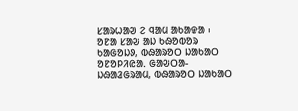ᱥᱟᱨᱦᱟᱣ ᱮ ᱧᱟᱢ ᱟᱠᱟᱫᱟ ᱾ ᱚᱱᱟ ᱥᱟᱶ ᱟᱡ ᱠᱷᱚᱵᱚᱨ ᱠᱟᱜᱚᱡᱽ, ᱵᱷᱟᱨᱚᱛ ᱡᱟᱠᱟᱛ ᱚᱱᱚᱞᱤᱭᱟᱹ ᱜᱟᱶᱛᱟ-ᱡᱷᱟᱲᱜᱨᱟᱢ, ᱵᱷᱟᱨᱚᱛ ᱡᱟᱠᱟᱛ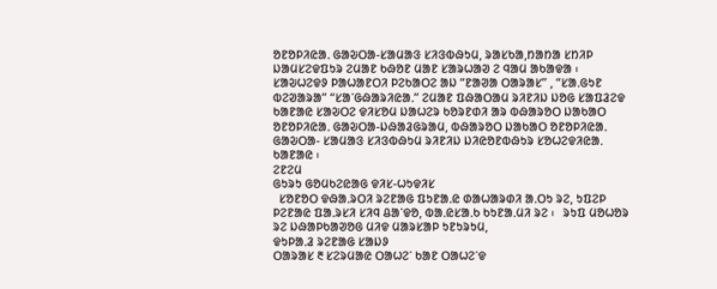ᱚᱱᱚᱞᱤᱭᱟᱹ ᱜᱟᱶᱛᱟ-ᱥᱟᱢᱟᱝ ᱥᱤᱝᱵᱷᱩᱢ, ᱨᱟᱥᱠᱟ,ᱴᱟᱴᱟ ᱥᱴᱤᱞ ᱡᱟᱢᱥᱮᱫᱯᱩᱨ ᱮᱢᱟᱱ ᱠᱷᱚᱱ ᱢᱟᱱ ᱥᱟᱨᱦᱟᱣ ᱮ ᱧᱟᱢ ᱟᱠᱟᱫᱟ ᱾ ᱥᱟᱶᱦᱮᱫᱽ ᱞᱟᱦᱟᱱᱛᱤ ᱞᱮᱠᱟᱛᱮ ᱟᱡ “ᱱᱟᱣᱟ ᱛᱟᱨᱟᱥ” , “ᱥᱟᱹᱜᱩᱱ ᱵᱮᱣᱟᱨᱟ” “ᱥᱟᱸᱜᱷᱟᱨᱤᱭᱟᱹ” ᱮᱢᱟᱱ ᱯᱷᱟᱛᱟᱢ ᱨᱤᱱᱤᱡ ᱡᱚᱜ ᱥᱟᱯᱲᱮᱫ ᱠᱟᱱᱟᱭ ᱥᱟᱶᱛᱮ ᱫᱤᱥᱚᱢ ᱡᱟᱦᱮᱨ ᱠᱚᱨᱱᱰᱤ ᱟᱨ ᱵᱷᱟᱨᱚᱛ ᱡᱟᱠᱟᱛ ᱚᱱᱚᱞᱤᱭᱟᱹ ᱜᱟᱶᱛᱟ-ᱡᱷᱟᱲᱜᱨᱟᱢ, ᱵᱷᱟᱨᱚᱛ ᱡᱟᱠᱟᱛ ᱚᱱᱚᱞᱤᱭᱟᱹ ᱜᱟᱶᱛᱟ- ᱥᱟᱢᱟᱝ ᱥᱤᱝᱵᱷᱩᱢ ᱨᱤᱱᱤᱡ ᱡᱤᱭᱚᱱᱵᱷᱩᱨ ᱥᱚᱦᱮᱫᱤᱭᱟᱹ ᱠᱟᱱᱟᱭ ᱾
ᱮᱱᱮᱢ
ᱜᱩᱨᱩ ᱜᱚᱢᱠᱮᱭᱟᱜ ᱫᱤᱥ-ᱦᱩᱫᱤᱥ
  ᱥᱚᱱᱚᱛ ᱫᱷᱟᱹᱨᱛᱤ ᱨᱮᱱᱟᱜ ᱯᱩᱱᱟᱹᱭ ᱰᱟᱦᱟᱨᱰᱤ ᱟᱹᱛᱩ ᱨᱮ, ᱩᱯᱮᱞ ᱞᱮᱱᱟᱭ ᱯᱟᱹᱨᱥᱤ ᱥᱤᱧ ᱪᱟᱸᱫᱚ, ᱵᱟᱹᱭᱥᱟᱹᱠ ᱠᱩᱱᱟᱹᱢᱤ ᱨᱮ ᱾   ᱨᱩᱯ ᱢᱚᱦᱚᱨ ᱨᱮ ᱡᱷᱟᱞᱠᱟᱣᱚᱜ ᱢᱤᱫ ᱢᱟᱨᱥᱟᱞ ᱩᱱᱩᱨᱩᱢ,
ᱫᱩᱞᱟᱹᱲ ᱨᱮᱱᱟᱜ ᱥᱟᱡᱽ
ᱛᱟᱨᱟᱥ ᱓ ᱥᱮᱨᱢᱟᱭ ᱛᱟᱦᱮᱸ ᱠᱟᱱ ᱛᱟᱦᱮᱸᱫ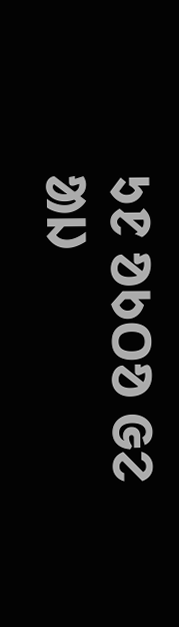ᱩᱱ ᱚᱠᱛᱚ ᱜᱮ ᱟᱡ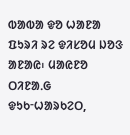ᱵᱟᱵᱟ ᱫᱚ ᱦᱟᱱᱟ ᱯᱩᱨᱤ ᱨᱮ ᱫᱤᱥᱚᱢ ᱡᱚᱝ ᱟᱱᱟᱭ᱾ ᱢᱟᱭᱱᱚ ᱛᱤᱱᱟᱹᱜ ᱫᱩᱠᱼᱦᱟᱨᱠᱮᱛ,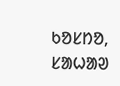ᱠᱚᱥᱴᱚ, ᱥᱟᱦᱟᱣ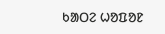ᱠᱟᱛᱮ ᱦᱚᱯᱚᱱ